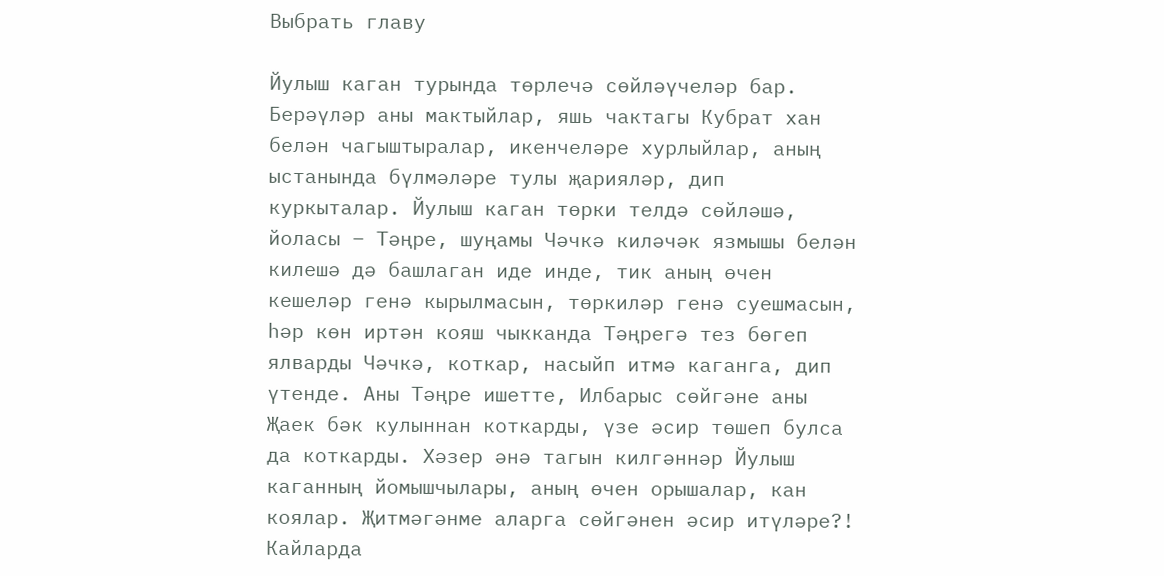Выбрать главу

Йулыш каган турында төрлечә сөйләүчеләр бар. Берәүләр аны мактыйлар, яшь чактагы Кубрат хан белән чагыштыралар, икенчеләре хурлыйлар, аның ыстанында бүлмәләре тулы җарияләр, дип куркыталар. Йулыш каган төрки телдә сөйләшә, йоласы – Тәңре, шуңамы Чәчкә киләчәк язмышы белән килешә дә башлаган иде инде, тик аның өчен кешеләр генә кырылмасын, төркиләр генә суешмасын, һәр көн иртән кояш чыкканда Тәңрегә тез бөгеп ялварды Чәчкә, коткар, насыйп итмә каганга, дип үтенде. Аны Тәңре ишетте, Илбарыс сөйгәне аны Җаек бәк кулыннан коткарды, үзе әсир төшеп булса да коткарды. Хәзер әнә тагын килгәннәр Йулыш каганның йомышчылары, аның өчен орышалар, кан коялар. Җитмәгәнме аларга сөйгәнен әсир итүләре?! Кайларда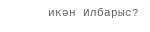икән Илбарыс?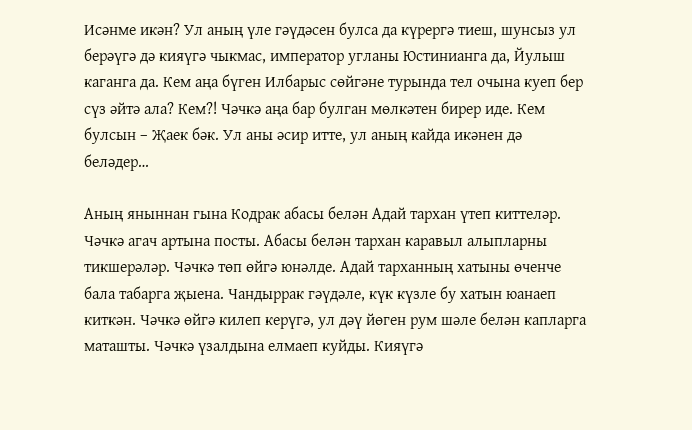Исәнме икән? Ул аның үле гәүдәсен булса да күрергә тиеш, шунсыз ул берәүгә дә кияүгә чыкмас, император угланы Юстинианга да, Йулыш каганга да. Кем аңа бүген Илбарыс сөйгәне турында тел очына куеп бер сүз әйтә ала? Кем?! Чәчкә аңа бар булган мөлкәтен бирер иде. Кем булсын – Җаек бәк. Ул аны әсир итте, ул аның кайда икәнен дә беләдер…

Аның яныннан гына Кодрак абасы белән Адай тархан үтеп киттеләр. Чәчкә агач артына посты. Абасы белән тархан каравыл алыпларны тикшерәләр. Чәчкә төп өйгә юнәлде. Адай тарханның хатыны өченче бала табарга җыена. Чандыррак гәүдәле, күк күзле бу хатын юанаеп киткән. Чәчкә өйгә килеп керүгә, ул дәү йөген рум шәле белән капларга маташты. Чәчкә үзалдына елмаеп куйды. Кияүгә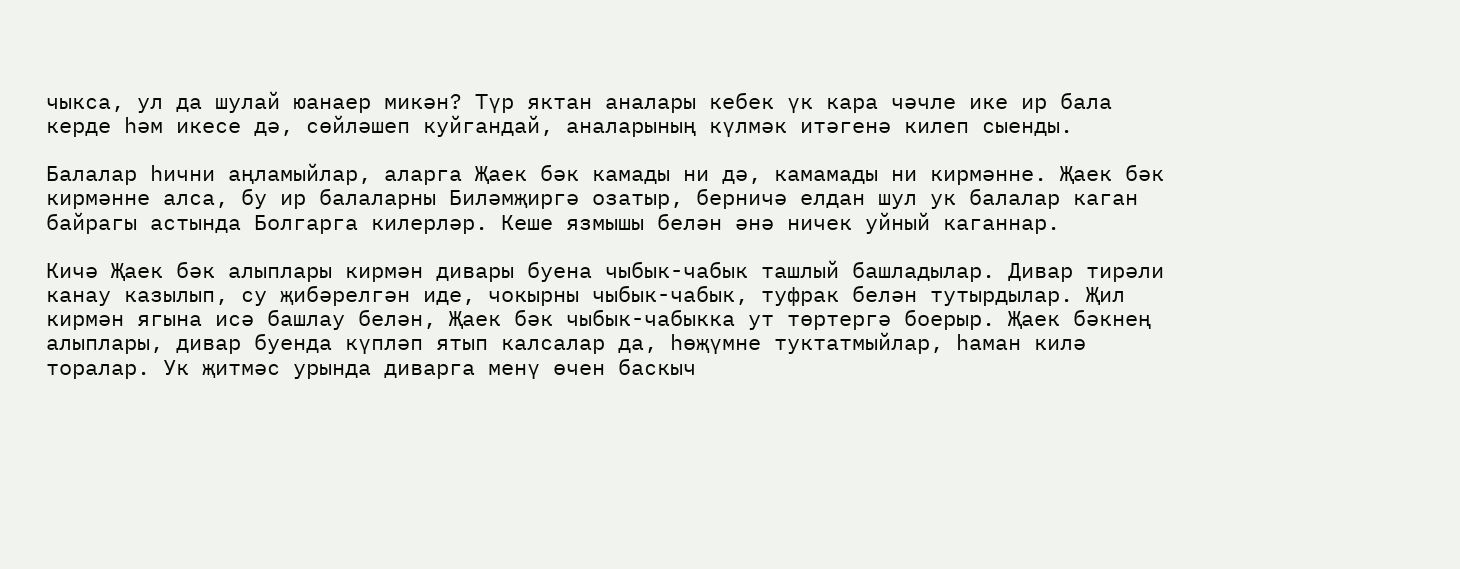чыкса, ул да шулай юанаер микән? Түр яктан аналары кебек үк кара чәчле ике ир бала керде һәм икесе дә, сөйләшеп куйгандай, аналарының күлмәк итәгенә килеп сыенды.

Балалар һични аңламыйлар, аларга Җаек бәк камады ни дә, камамады ни кирмәнне. Җаек бәк кирмәнне алса, бу ир балаларны Биләмҗиргә озатыр, берничә елдан шул ук балалар каган байрагы астында Болгарга килерләр. Кеше язмышы белән әнә ничек уйный каганнар.

Кичә Җаек бәк алыплары кирмән дивары буена чыбык-чабык ташлый башладылар. Дивар тирәли канау казылып, су җибәрелгән иде, чокырны чыбык-чабык, туфрак белән тутырдылар. Җил кирмән ягына исә башлау белән, Җаек бәк чыбык-чабыкка ут төртергә боерыр. Җаек бәкнең алыплары, дивар буенда күпләп ятып калсалар да, һөҗүмне туктатмыйлар, һаман килә торалар. Ук җитмәс урында диварга менү өчен баскыч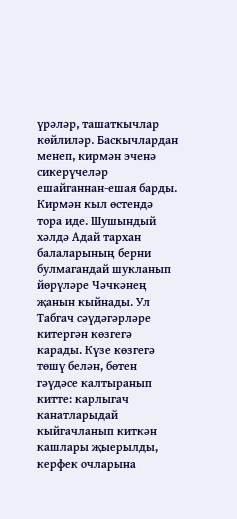үрәләр, ташаткычлар көйлиләр. Баскычлардан менеп, кирмән эченә сикерүчеләр ешайганнан-ешая барды. Кирмән кыл өстендә тора иде. Шушындый хәлдә Адай тархан балаларының берни булмагандай шукланып йөрүләре Чәчкәнең җанын кыйнады. Ул Табгач сәүдәгәрләре китергән көзгегә карады. Күзе көзгегә төшү белән, бөтен гәүдәсе калтыранып китте: карлыгач канатларыдай кыйгачланып киткән кашлары җыерылды, керфек очларына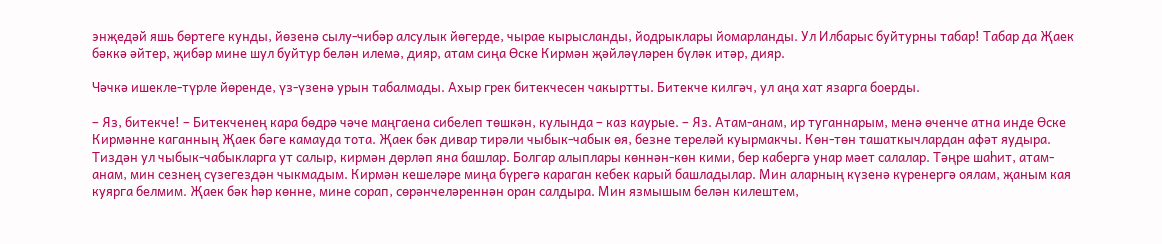энҗедәй яшь бөртеге кунды, йөзенә сылу-чибәр алсулык йөгерде, чырае кырысланды, йодрыклары йомарланды. Ул Илбарыс буйтурны табар! Табар да Җаек бәккә әйтер, җибәр мине шул буйтур белән илемә, дияр, атам сиңа Өске Кирмән җәйләүләрен бүләк итәр, дияр.

Чәчкә ишекле-түрле йөренде, үз-үзенә урын табалмады. Ахыр грек битекчесен чакыртты. Битекче килгәч, ул аңа хат язарга боерды.

– Яз, битекче! – Битекченең кара бөдрә чәче маңгаена сибелеп төшкән, кулында – каз каурые. – Яз. Атам-анам, ир туганнарым, менә өченче атна инде Өске Кирмәнне каганның Җаек бәге камауда тота. Җаек бәк дивар тирәли чыбык-чабык өя, безне тереләй куырмакчы. Көн-төн ташаткычлардан афәт яудыра. Тиздән ул чыбык-чабыкларга ут салыр, кирмән дөрләп яна башлар. Болгар алыплары көннән-көн кими, бер кабергә унар мәет салалар. Тәңре шаһит, атам-анам, мин сезнең сүзегездән чыкмадым. Кирмән кешеләре миңа бүрегә караган кебек карый башладылар. Мин аларның күзенә күренергә оялам, җаным кая куярга белмим. Җаек бәк һәр көнне, мине сорап, сөрәнчеләреннән оран салдыра. Мин язмышым белән килештем,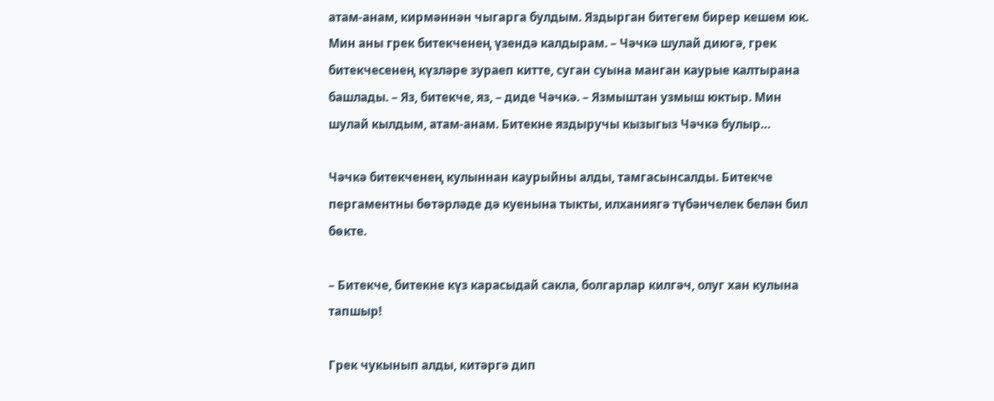атам-анам, кирмәннән чыгарга булдым. Яздырган битегем бирер кешем юк. Мин аны грек битекченең үзендә калдырам. – Чәчкә шулай диюгә, грек битекчесенең күзләре зураеп китте, суган суына манган каурые калтырана башлады. – Яз, битекче, яз, – диде Чәчкә. – Язмыштан узмыш юктыр. Мин шулай кылдым, атам-анам. Битекне яздыручы кызыгыз Чәчкә булыр…

Чәчкә битекченең кулыннан каурыйны алды, тамгасынсалды. Битекче пергаментны бөтәрләде дә куенына тыкты, илханиягә түбәнчелек белән бил бөкте.

– Битекче, битекне күз карасыдай сакла, болгарлар килгәч, олуг хан кулына тапшыр!

Грек чукынып алды, китәргә дип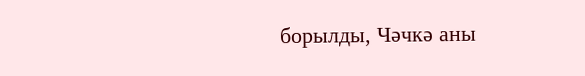борылды, Чәчкә аны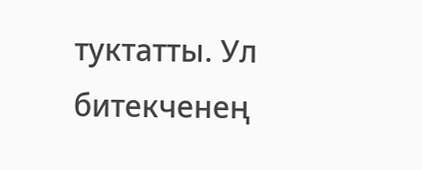туктатты. Ул битекченең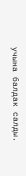учына балдак салды.